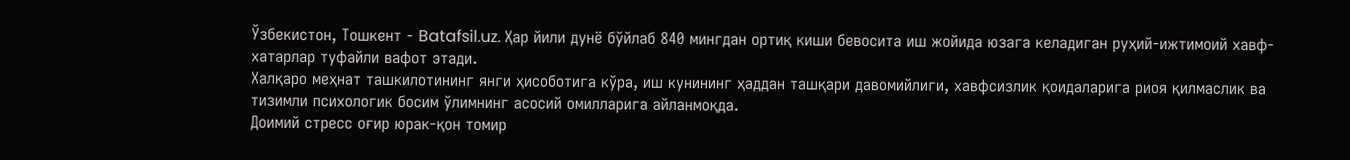Ўзбекистон, Тошкент - Batafsil.uz. Ҳар йили дунё бўйлаб 840 мингдан ортиқ киши бевосита иш жойида юзага келадиган руҳий-ижтимоий хавф-хатарлар туфайли вафот этади.
Халқаро меҳнат ташкилотининг янги ҳисоботига кўра, иш кунининг ҳаддан ташқари давомийлиги, хавфсизлик қоидаларига риоя қилмаслик ва тизимли психологик босим ўлимнинг асосий омилларига айланмоқда.
Доимий стресс оғир юрак-қон томир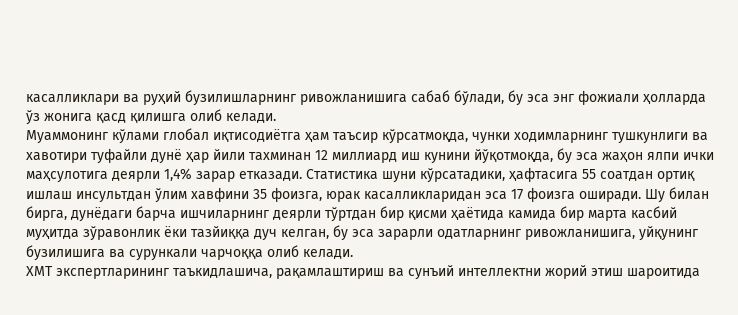касалликлари ва руҳий бузилишларнинг ривожланишига сабаб бўлади, бу эса энг фожиали ҳолларда ўз жонига қасд қилишга олиб келади.
Муаммонинг кўлами глобал иқтисодиётга ҳам таъсир кўрсатмоқда, чунки ходимларнинг тушкунлиги ва хавотири туфайли дунё ҳар йили тахминан 12 миллиард иш кунини йўқотмоқда, бу эса жаҳон ялпи ички маҳсулотига деярли 1,4% зарар етказади. Статистика шуни кўрсатадики, ҳафтасига 55 соатдан ортиқ ишлаш инсультдан ўлим хавфини 35 фоизга, юрак касалликларидан эса 17 фоизга оширади. Шу билан бирга, дунёдаги барча ишчиларнинг деярли тўртдан бир қисми ҳаётида камида бир марта касбий муҳитда зўравонлик ёки тазйиққа дуч келган, бу эса зарарли одатларнинг ривожланишига, уйқунинг бузилишига ва сурункали чарчоққа олиб келади.
ХМТ экспертларининг таъкидлашича, рақамлаштириш ва сунъий интеллектни жорий этиш шароитида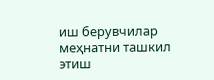иш берувчилар меҳнатни ташкил этиш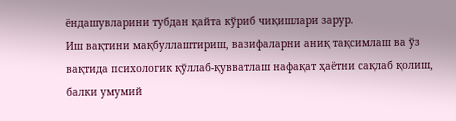ёндашувларини тубдан қайта кўриб чиқишлари зарур.
Иш вақтини мақбуллаштириш, вазифаларни аниқ тақсимлаш ва ўз вақтида психологик қўллаб-қувватлаш нафақат ҳаётни сақлаб қолиш, балки умумий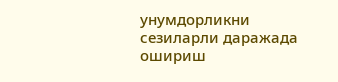унумдорликни сезиларли даражада ошириш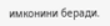имконини беради.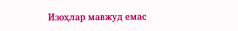Изоҳлар мавжуд емас